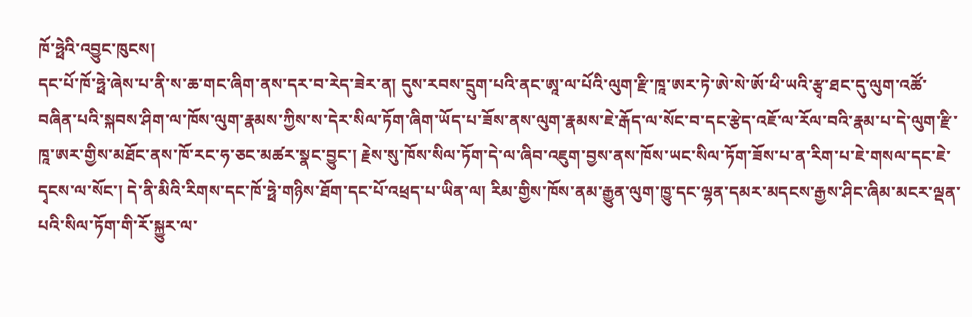ཁོ་ཧྥེའི་འབྱུང་ཁུངས།
དང་པོ་ཁོ་ཧྥེ་ཞེས་པ་ནི་ས་ཆ་གང་ཞིག་ནས་དར་བ་རེད་ཟེར་ན། དུས་རབས་དྲུག་པའི་ནང་ཨཱ་ལ་པོའི་ལུག་རྫི་ཁཱ་ཨར་ཏེ་ཨེ་སེ་ཨོ་ཕི་ཡའི་རྩྭ་ཐང་དུ་ལུག་འཚོ་བཞིན་པའི་སྐབས་ཤིག་ལ་ཁོས་ལུག་རྣམས་ཀྱིས་ས་དེར་སིལ་ཏོག་ཞིག་ཡོད་པ་ཟོས་ནས་ལུག་རྣམས་ཇེ་རྒོད་ལ་སོང་བ་དང་རྩེད་འཇོ་ལ་རོལ་བའི་རྣམ་པ་དེ་ལུག་རྫི་ཁཱ་ཨར་གྱིས་མཐོང་ནས་ཁོ་རང་ཧ་ཅང་མཚར་སྣང་བྱུང་། རྗེས་སུ་ཁོས་སིལ་ཏོག་དེ་ལ་ཞིབ་འཇུག་བྱས་ནས་ཁོས་ཡང་སིལ་ཏོག་ཟོས་པ་ན་རིག་པ་ཇེ་གསལ་དང་ཇེ་དྭངས་ལ་སོང་། དེ་ནི་མིའི་རིགས་དང་ཁོ་ཧྥེ་གཉིས་ཐོག་དང་པོ་འཕྲད་པ་ཡིན་ལ། རིམ་གྱིས་ཁོས་ནམ་རྒྱུན་ལུག་ཁྱུ་དང་ལྷན་དམར་མདངས་རྒྱས་ཤིང་ཞིམ་མངར་ལྡན་པའི་སིལ་ཏོག་གི་རོ་སྐྱུར་ལ་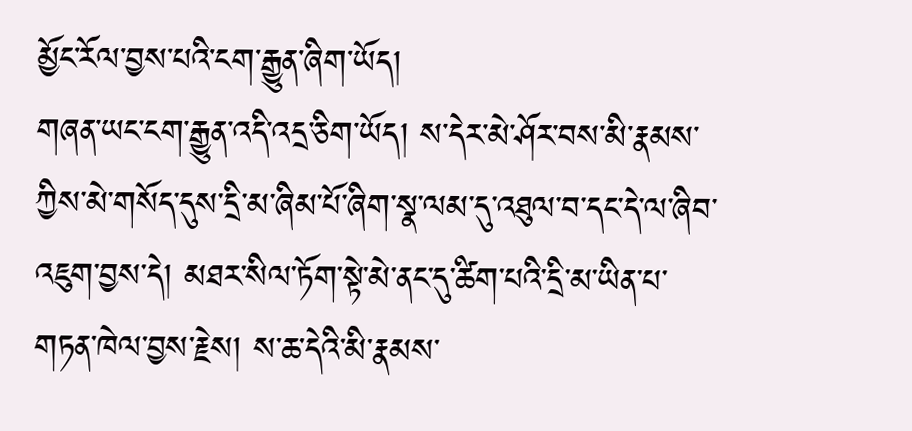མྱོང་རོལ་བྱས་པའི་ངག་རྒྱུན་ཞིག་ཡོད།
གཞན་ཡང་ངག་རྒྱུན་འདི་འདྲ་ཅིག་ཡོད། ས་དེར་མེ་ཤོར་བས་མི་རྣམས་ཀྱིས་མེ་གསོད་དུས་དྲི་མ་ཞིམ་པོ་ཞིག་སྣ་ལམ་དུ་འཐུལ་བ་དང་དེ་ལ་ཞིབ་འཇུག་བྱས་དེ། མཐར་སིལ་ཏོག་སྟེ་མེ་ནང་དུ་ཚིག་པའི་དྲི་མ་ཡིན་པ་གཏན་ཁེལ་བྱས་རྗེས། ས་ཆ་དེའི་མི་རྣམས་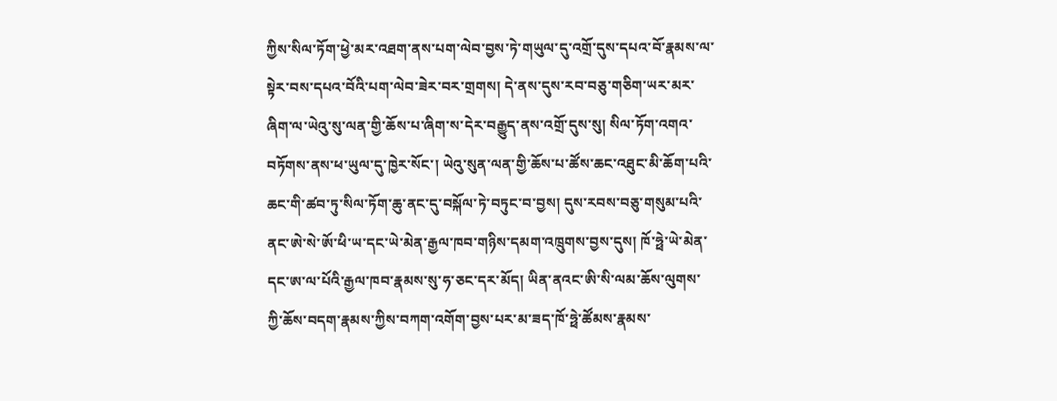ཀྱིས་སིལ་ཏོག་ཕྱེ་མར་འཐག་ནས་པག་ལེབ་བྱས་ཏེ་གཡུལ་དུ་འགྲོ་དུས་དཔའ་བོ་རྣམས་ལ་སྟེར་བས་དཔའ་བོའི་པག་ལེབ་ཟེར་བར་གྲགས། དེ་ནས་དུས་རབ་བཅུ་གཅིག་ཡར་མར་ཞིག་ལ་ཡེའུ་སུ་ལན་གྱི་ཆོས་པ་ཞིག་ས་དེར་བརྒྱུད་ནས་འགྲོ་དུས་སུ། སིལ་ཏོག་འགའ་བཏོགས་ནས་ཕ་ཡུལ་དུ་ཁྱེར་སོང་། ཡེའུ་སུན་ལན་གྱི་ཆོས་པ་ཚོས་ཆང་འཐུང་མི་ཆོག་པའི་ཆང་གི་ཚབ་ཏུ་སིལ་ཏོག་ཆུ་ནང་དུ་བསྐོལ་ཏེ་བཏུང་བ་བྱས། དུས་རབས་བཅུ་གསུམ་པའི་ནང་ཨེ་སེ་ཨོ་ཕི་ཡ་དང་ཡེ་མེན་རྒྱལ་ཁབ་གཉིས་དམག་འཁྲུགས་བྱས་དུས། ཁོ་ཧྥེ་ཡེ་མེན་དང་ཨ་ལ་པོའི་རྒྱལ་ཁབ་རྣམས་སུ་ཧ་ཅང་དར་མོད། ཡིན་ནའང་ཨི་སི་ལམ་ཆོས་ལུགས་ཀྱི་ཆོས་བདག་རྣམས་ཀྱིས་བཀག་འགོག་བྱས་པར་མ་ཟད་ཁོ་ཧྥེ་ཚོམས་རྣམས་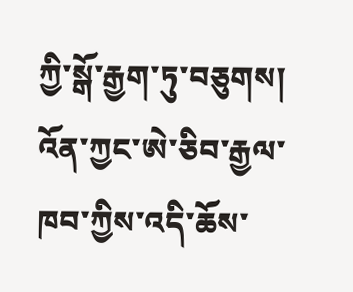ཀྱི་སྒོ་རྒྱག་ཏུ་བཅུགས། འོན་ཀྱང་ཨེ་ཅིབ་རྒྱལ་ཁབ་ཀྱིས་འདི་ཆོས་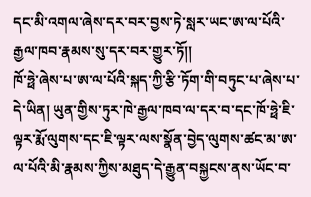དང་མི་འགལ་ཞེས་དར་བར་བྱས་ཏེ་སླར་ཡང་ཨ་ལ་པོའི་རྒྱལ་ཁབ་རྣམས་སུ་དར་བར་གྱུར་ཏོ།།
ཁོ་ཧྥེ་ཞེས་པ་ཨ་ལ་པོའི་སྐད་ཀྱི་རྩི་ཏོག་གི་བཏུང་པ་ཞེས་པ་དེ་ཡིན། ཡུན་གྱིས་ཏུར་ཁེ་རྒྱལ་ཁབ་ལ་དར་བ་དང་ཁོ་ཧྥེ་ཇི་ལྟར་རྨོ་ལུགས་དང་ཇི་ལྟར་ལས་སྣོན་བྱེད་ལུགས་ཚང་མ་ཨ་ལ་པོའི་མི་རྣམས་ཀྱིས་མཐུད་དེ་རྒྱུན་བསྐྱངས་ནས་ཡོང་བ་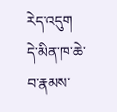རེད་འདུག དེ་མིན་ཁ་ཆེ་བ་རྣམས་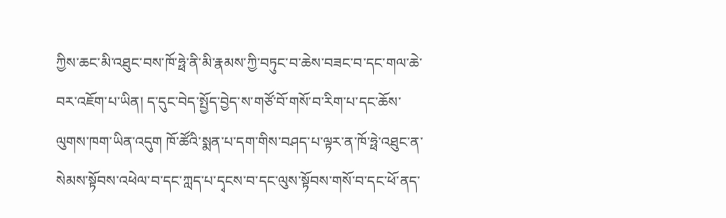ཀྱིས་ཆང་མི་འཐུང་བས་ཁོ་ཧྥེ་ནི་མི་རྣམས་ཀྱི་བཏུང་བ་ཆེས་བཟང་བ་དང་གལ་ཆེ་བར་འཇོག་པ་ཡིན། ད་དུང་བེད་སྤྱོད་བྱེད་ས་གཙོ་བོ་གསོ་བ་རིག་པ་དང་ཆོས་ལུགས་ཁག་ཡིན་འདུག ཁོ་ཚོའི་སྨན་པ་དག་གིས་བཤད་པ་ལྟར་ན་ཁོ་ཧྥེ་འཐུང་ན་སེམས་སྟོབས་འཕེལ་བ་དང་ཀླད་པ་དྭངས་བ་དང་ལུས་སྟོབས་གསོ་བ་དང་ཕོ་ནད་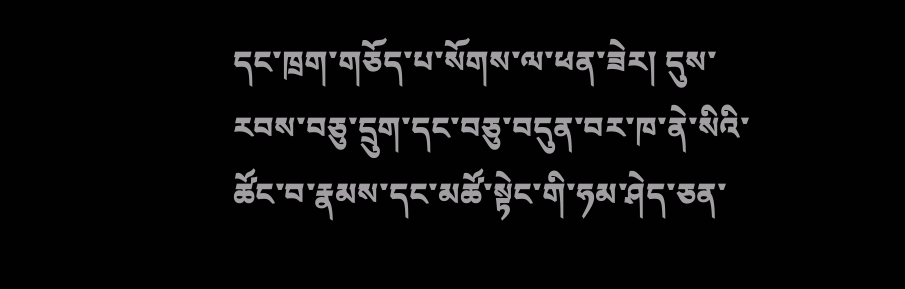དང་ཁྲག་གཅོད་པ་སོགས་ལ་ཕན་ཟེར། དུས་རབས་བཅུ་དྲུག་དང་བཅུ་བདུན་བར་ཁ་ནེ་སིའི་ཚོང་བ་རྣམས་དང་མཚོ་སྟེང་གི་ཧམ་ཤེད་ཅན་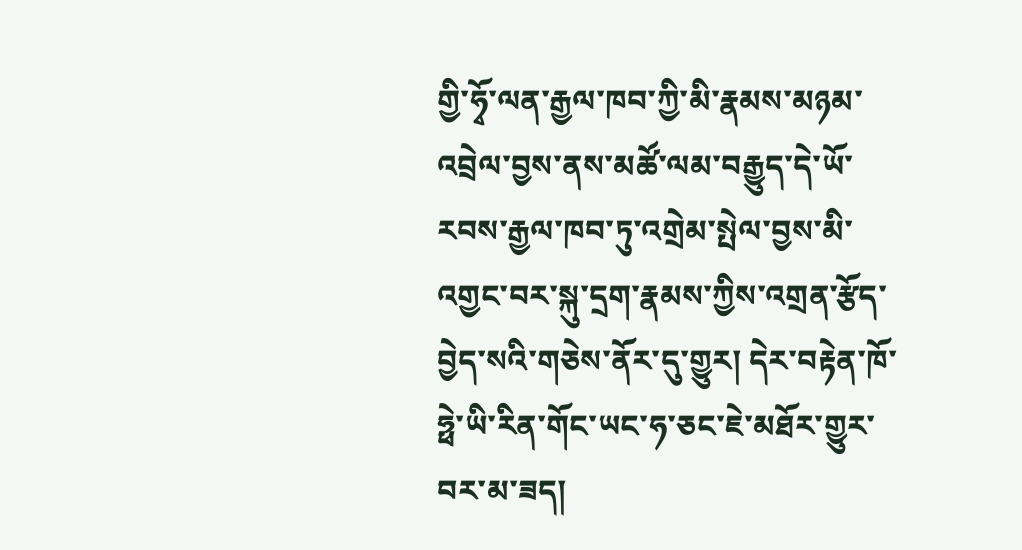གྱི་ཧྭོ་ལན་རྒྱལ་ཁབ་ཀྱི་མི་རྣམས་མཉམ་འབྲེལ་བྱས་ནས་མཚོ་ལམ་བརྒྱུད་དེ་ཡོ་རབས་རྒྱལ་ཁབ་ཏུ་འགྲེམ་སྤེལ་བྱས་མི་འགྱང་བར་སྐུ་དྲག་རྣམས་ཀྱིས་འགྲན་རྩོད་བྱེད་སའི་གཅེས་ནོར་དུ་གྱུར། དེར་བརྟེན་ཁོ་ཧྥེ་ཡི་རིན་གོང་ཡང་ཧ་ཅང་ཇེ་མཐོར་གྱུར་བར་མ་ཟད།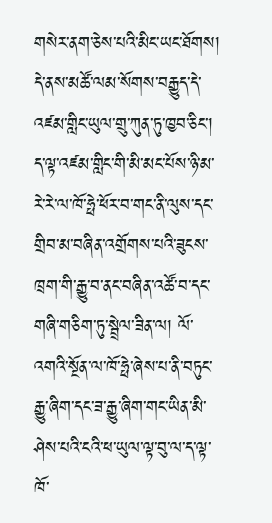གསེར་ནག་ཅེས་པའི་མིང་ཡང་ཐོགས། དེ་ནས་མཚོ་ལམ་སོགས་བརྒྱུད་དེ་འཛམ་གླིང་ཡུལ་གྲུ་ཀུན་ཏུ་ཁྱབ་ཅིང་། ད་ལྟ་འཛམ་གླིང་གི་མི་མང་པོས་ཉི་མ་རེ་རེ་ལ་ཁོ་ཧྥེ་ཕོར་བ་གང་ནི་ལུས་དང་གྲིབ་མ་བཞིན་འགྲོགས་པའི་ཟུངས་ཁྲག་གི་རྒྱུ་བ་ནང་བཞིན་འཚོ་བ་དང་གཞི་གཅིག་ཏུ་སྦྲེལ་ཟིན་ལ། ལོ་འགའི་སྔོན་ལ་ཁོ་ཧྥེ་ཞེས་པ་ནི་བཏུང་རྒྱུ་ཞིག་དང་ཟ་རྒྱུ་ཞིག་གང་ཡིན་མི་ཤེས་པའི་ངའི་ཕ་ཡུལ་ལྟ་བུ་ལ་ད་ལྟ་ཁོ་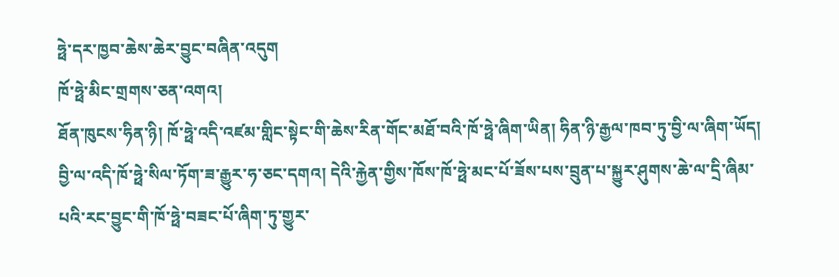ཧྥེ་དར་ཁྱབ་ཆེས་ཆེར་བྱུང་བཞིན་འདུག
ཁོ་ཧྥེ་མིང་གྲགས་ཅན་འགའ།
ཐོན་ཁུངས་ཧིན་ཉི། ཁོ་ཧྥེ་འདི་འཛམ་གླིང་སྟེང་གི་ཆེས་རིན་གོང་མཐོ་བའི་ཁོ་ཧྥེ་ཞིག་ཡིན། ཧིན་ཉི་རྒྱལ་ཁབ་ཏུ་བྱི་ལ་ཞིག་ཡོད། བྱི་ལ་འདི་ཁོ་ཧྥེ་སིལ་ཏོག་ཟ་རྒྱུར་ཧ་ཅང་དགའ། དེའི་རྐྱེན་གྱིས་ཁོས་ཁོ་ཧྥེ་མང་པོ་ཟོས་པས་བྲུན་པ་སྐྱུར་ཤུགས་ཆེ་ལ་དྲི་ཞིམ་པའི་རང་བྱུང་གི་ཁོ་ཧྥེ་བཟང་པོ་ཞིག་ཏུ་གྱུར་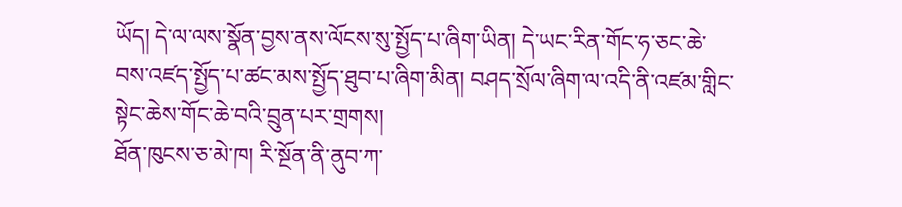ཡོད། དེ་ལ་ལས་སྣོན་བྱས་ནས་ལོངས་སུ་སྤྱོད་པ་ཞིག་ཡིན། དེ་ཡང་རིན་གོང་ཧ་ཅང་ཆེ་བས་འཛད་སྤྱོད་པ་ཚང་མས་སྤྱོད་ཐུབ་པ་ཞིག་མིན། བཤད་སྲོལ་ཞིག་ལ་འདི་ནི་འཛམ་གླིང་སྟེང་ཆེས་གོང་ཆེ་བའི་བྲུན་པར་གྲགས།
ཐོན་ཁུངས་ཅ་མེ་ཁ། རི་སྔོན་ནི་ནུབ་ཀ་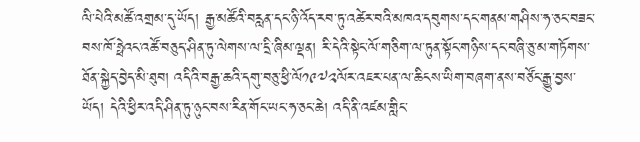ལི་པེའི་མཚོ་འགྲམ་དུ་ཡོད། རྒྱ་མཚོའི་བརླན་དང་ཉི་འོད་རབ་ཏུ་འཚེར་བའི་མཁའ་དབུགས་དང་གནམ་གཤིས་ཧ་ཅང་བཟང་བས་ཁོ་ཧྥེའང་འཚོ་བཅུད་ཤིན་ཏུ་ལེགས་ལ་དྲི་ཞིམ་ལྡན། རི་དེའི་སྟེང་ལོ་གཅིག་ལ་ཏུན་སྟོང་གཉིས་དང་བཞི་ཅུ་མ་གཏོགས་ཐོན་སྐྱེད་བྱེད་མི་ཐུབ། འདིའི་བརྒྱ་ཆའི་དགུ་བཅུ་ཕྱི་ལོ༡༩༧༢ལོར་འཇར་པན་ལ་ཆིངས་ཡིག་བཞག་ནས་བཙོང་རྒྱུ་བྱས་ཡོད། དེའི་ཕྱིར་འདི་ཤིན་ཏུ་ཉུང་བས་རིན་གོང་ཡང་ཧ་ཅང་ཆེ། འདི་ནི་འཛམ་གླིང་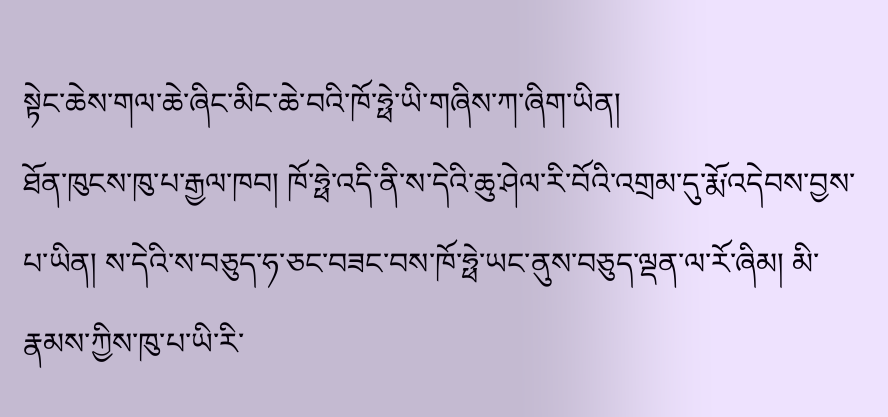སྟེང་ཆེས་གལ་ཆེ་ཞིང་མིང་ཆེ་བའི་ཁོ་ཧྥེ་ཡི་གཞིས་ཀ་ཞིག་ཡིན།
ཐོན་ཁུངས་ཁུ་པ་རྒྱལ་ཁབ། ཁོ་ཧྥེ་འདི་ནི་ས་དེའི་ཆུ་ཤེལ་རི་བོའི་འགྲམ་དུ་རྨོ་འདེབས་བྱས་པ་ཡིན། ས་དེའི་ས་བཅུད་ཧ་ཅང་བཟང་བས་ཁོ་ཧྥེ་ཡང་ནུས་བཅུད་ལྡན་ལ་རོ་ཞིམ། མི་རྣམས་ཀྱིས་ཁུ་པ་ཡི་རི་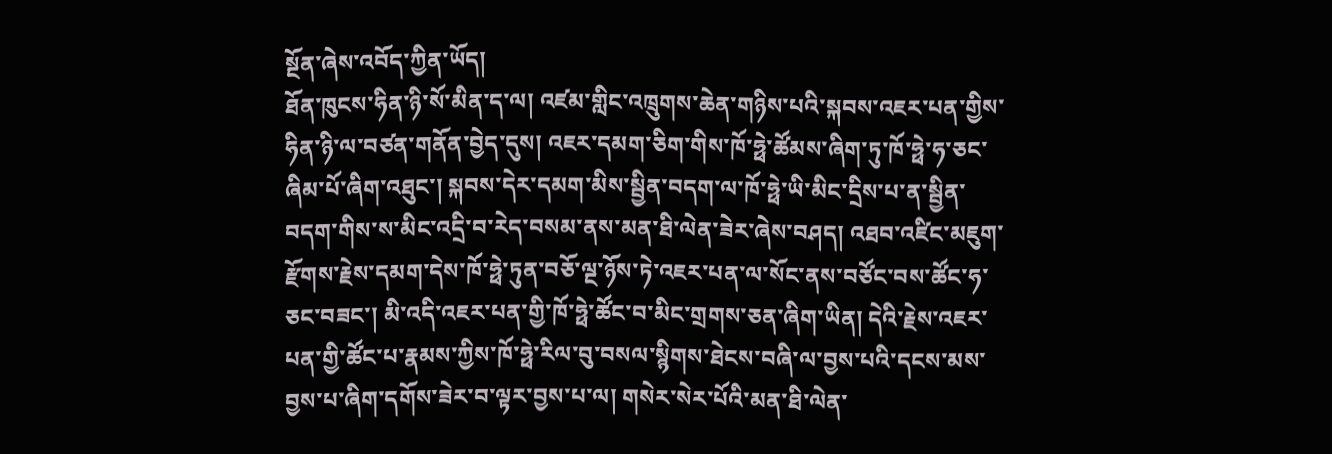སྔོན་ཞེས་འབོད་ཀྱིན་ཡོད།
ཐོན་ཁུངས་ཧིན་ཉི་སོ་མིན་ད་ལ། འཛམ་གླིང་འཁྲུགས་ཆེན་གཉིས་པའི་སྐབས་འཇར་པན་གྱིས་ཧིན་ཉི་ལ་བཙན་གནོན་བྱེད་དུས། འཇར་དམག་ཅིག་གིས་ཁོ་ཧྥེ་ཚོམས་ཞིག་ཏུ་ཁོ་ཧྥེ་ཧ་ཅང་ཞིམ་པོ་ཞིག་འཐུང་། སྐབས་དེར་དམག་མིས་སྦྱིན་བདག་ལ་ཁོ་ཧྥེ་ཡི་མིང་དྲིས་པ་ན་སྦྱིན་བདག་གིས་ས་མིང་འདྲི་བ་རེད་བསམ་ནས་མན་ཐི་ལེན་ཟེར་ཞེས་བཤད། འཐབ་འཛིང་མཇུག་རྫོགས་རྗེས་དམག་དེས་ཁོ་ཧྥེ་ཏུན་བཅོ་ལྔ་ཉོས་ཏེ་འཇར་པན་ལ་སོང་ནས་བཙོང་བས་ཚོང་ཧ་ཅང་བཟང་། མི་འདི་འཇར་པན་གྱི་ཁོ་ཧྥེ་ཚོང་བ་མིང་གྲགས་ཅན་ཞིག་ཡིན། དེའི་རྗེས་འཇར་པན་གྱི་ཚོང་པ་རྣམས་ཀྱིས་ཁོ་ཧྥེ་རིལ་བུ་བསལ་སྙིགས་ཐེངས་བཞི་ལ་བྱས་པའི་དངས་མས་བྱས་པ་ཞིག་དགོས་ཟེར་བ་ལྟར་བྱས་པ་ལ། གསེར་སེར་པོའི་མན་ཐི་ལེན་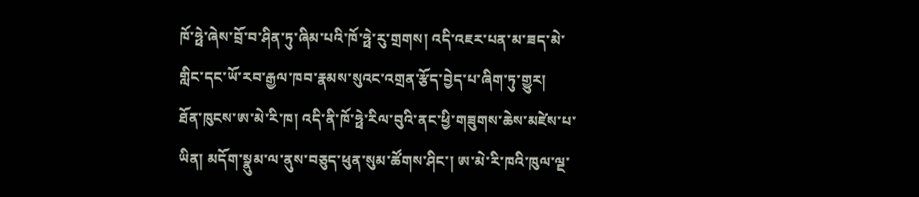ཁོ་ཧྥེ་ཞེས་བྲོ་བ་ཤིན་ཏུ་ཞིམ་པའི་ཁོ་ཧྥེ་རུ་གྲགས། འདི་འཇར་པན་མ་ཟད་མེ་གླིང་དང་ཡོ་རབ་རྒྱལ་ཁབ་རྣམས་སུའང་འགྲན་རྩོད་བྱེད་པ་ཞིག་ཏུ་གྱུར།
ཐོན་ཁུངས་ཨ་མེ་རི་ཁ། འདི་ནི་ཁོ་ཧྥེ་རིལ་བུའི་ནང་ཕྱི་གཟུགས་ཆེས་མཛེས་པ་ཡིན། མདོག་སྣུམ་ལ་ནུས་བཅུད་ཕུན་སུམ་ཚོགས་ཤིང་། ཨ་མེ་རི་ཁའི་ཁུལ་ལྔ་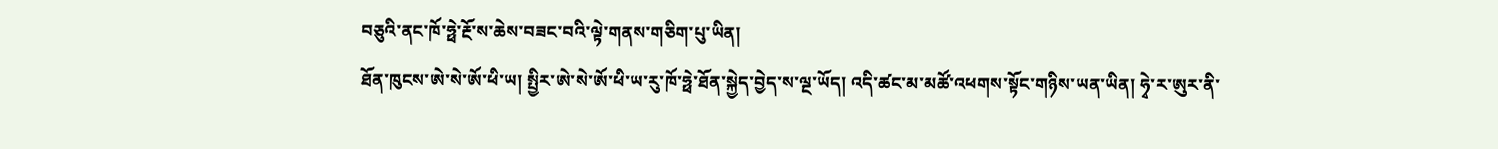བཅུའི་ནང་ཁོ་ཧྥེ་རྔོ་ས་ཆེས་བཟང་བའི་ལྟེ་གནས་གཅིག་པུ་ཡིན།
ཐོན་ཁུངས་ཨེ་སེ་ཨོ་ཕི་ཡ། སྤྱིར་ཨེ་སེ་ཨོ་ཕི་ཡ་རུ་ཁོ་ཧྥེ་ཐོན་སྐྱེད་བྱེད་ས་ལྔ་ཡོད། འདི་ཚང་མ་མཚོ་འཕགས་སྟོང་གཉིས་ཡན་ཡིན། ཧྭེ་ར་ཨུར་ནི་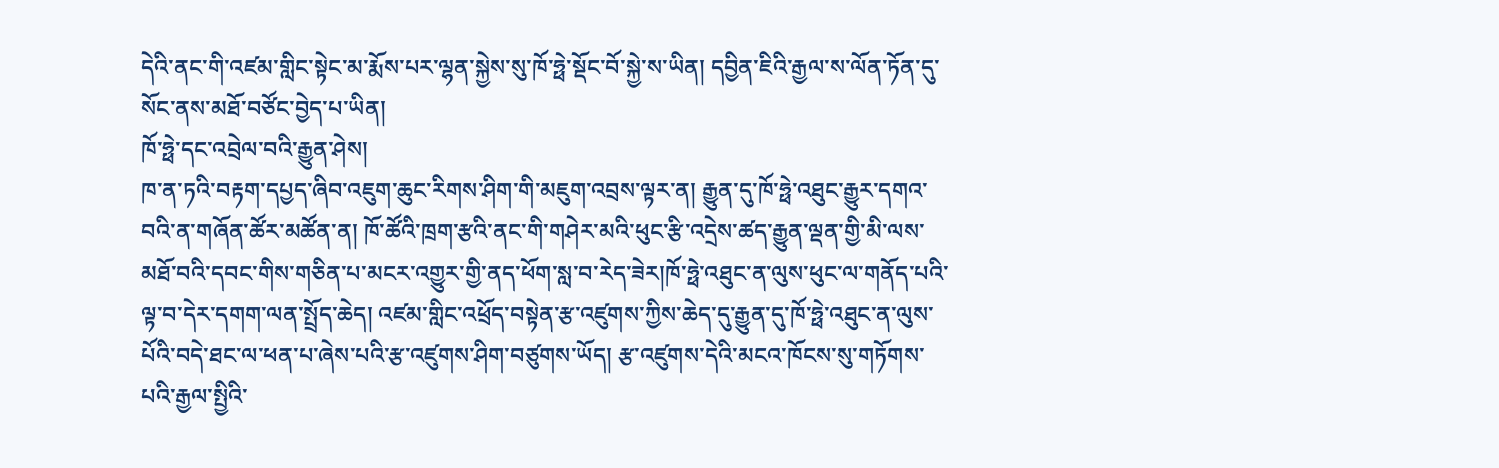དེའི་ནང་གི་འཛམ་གླིང་སྟེང་མ་རྨོས་པར་ལྷན་སྐྱེས་སུ་ཁོ་ཧྥེ་སྡོང་བོ་སྐྱེ་ས་ཡིན། དབྱིན་ཇིའི་རྒྱལ་ས་ལོན་ཏོན་དུ་སོང་ནས་མཐོ་བཙོང་བྱེད་པ་ཡིན།
ཁོ་ཧྥེ་དང་འབྲེལ་བའི་རྒྱུན་ཤེས།
ཁ་ན་ཏའི་བརྟག་དཔྱད་ཞིབ་འཇུག་ཆུང་རིགས་ཤིག་གི་མཇུག་འབྲས་ལྟར་ན། རྒྱུན་དུ་ཁོ་ཧྥེ་འཐུང་རྒྱུར་དགའ་བའི་ན་གཞོན་ཚོར་མཚོན་ན། ཁོ་ཚོའི་ཁྲག་རྩའི་ནང་གི་གཤེར་མའི་ཕུང་རྩི་འདྲེས་ཚད་རྒྱུན་ལྡན་གྱི་མི་ལས་མཐོ་བའི་དབང་གིས་གཅིན་པ་མངར་འགྱུར་གྱི་ནད་ཕོག་སླ་བ་རེད་ཟེར།ཁོ་ཧྥེ་འཐུང་ན་ལུས་ཕུང་ལ་གནོད་པའི་ལྟ་བ་དེར་དགག་ལན་སྤྲོད་ཆེད། འཛམ་གླིང་འཕྲོད་བསྟེན་རྩ་འཛུགས་ཀྱིས་ཆེད་དུ་རྒྱུན་དུ་ཁོ་ཧྥེ་འཐུང་ན་ལུས་པོའི་བདེ་ཐང་ལ་ཕན་པ་ཞེས་པའི་རྩ་འཛུགས་ཤིག་བཙུགས་ཡོད། རྩ་འཛུགས་དེའི་མངའ་ཁོངས་སུ་གཏོགས་པའི་རྒྱལ་སྤྱིའི་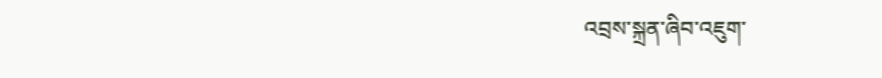འབྲས་སྐྲན་ཞིབ་འཇུག་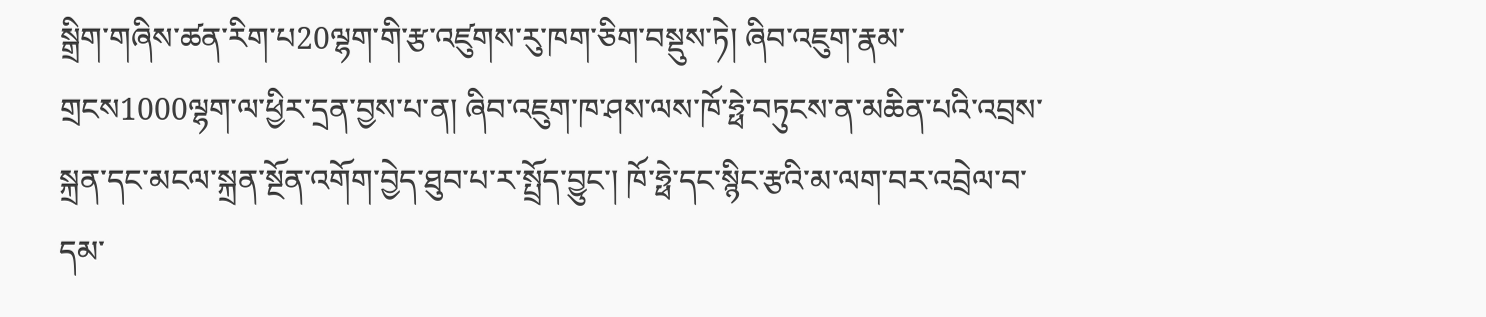སྒྲིག་གཞིས་ཚན་རིག་པ20ལྷག་གི་རྩ་འཛུགས་རུ་ཁག་ཅིག་བསྡུས་ཏེ། ཞིབ་འཇུག་རྣམ་གྲངས1000ལྷག་ལ་ཕྱིར་དྲན་བྱས་པ་ན། ཞིབ་འཇུག་ཁ་ཤས་ལས་ཁོ་ཧྥེ་བཏུངས་ན་མཆིན་པའི་འབྲས་སྐྲན་དང་མངལ་སྐྲན་སྔོན་འགོག་བྱེད་ཐུབ་པ་ར་སྤྲོད་བྱུང་། ཁོ་ཧྥེ་དང་སྙིང་རྩའི་མ་ལག་བར་འབྲེལ་བ་དམ་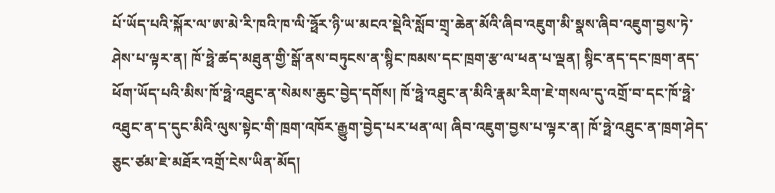པོ་ཡོད་པའི་སྐོར་ལ་ཨ་མེ་རི་ཁའི་ཁ་ལི་ཧྥོར་ཉི་ཡ་མངའ་སྡེའི་སློབ་གྲྭ་ཆེན་མོའི་ཞིབ་འཇུག་མི་སྣས་ཞིབ་འཇུག་བྱས་ཏེ་ཤེས་པ་ལྟར་ན། ཁོ་ཧྥེ་ཚད་མཐུན་གྱི་སྒོ་ནས་བཏུངས་ན་སྙིང་ཁམས་དང་ཁྲག་རྩ་ལ་ཕན་པ་ལྡན། སྙིང་ནད་དང་ཁྲག་ནད་ཕོག་ཡོད་པའི་མིས་ཁོ་ཧྥེ་འཐུང་ན་སེམས་ཆུང་བྱེད་དགོས། ཁོ་ཧྥེ་འཐུང་ན་མིའི་རྣམ་རིག་ཇེ་གསལ་དུ་འགྲོ་བ་དང་ཁོ་ཧྥེ་འཐུང་ན་ད་དུང་མིའི་ལུས་སྟེང་གི་ཁྲག་འཁོར་རྒྱུག་བྱེད་པར་ཕན་ལ། ཞིབ་འཇུག་བྱས་པ་ལྟར་ན། ཁོ་ཧྥེ་འཐུང་ན་ཁྲག་ཤེད་ཅུང་ཙམ་ཇེ་མཐོར་འགྲོ་ངེས་ཡིན་མོད།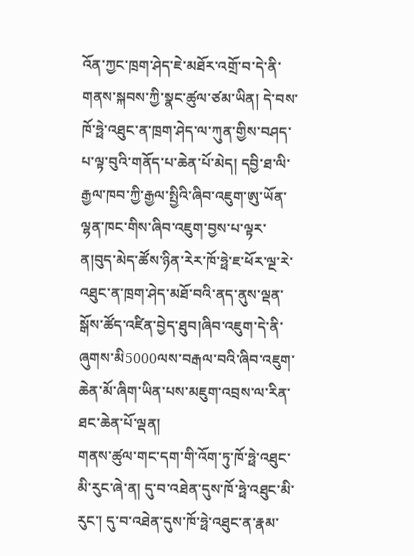འོན་ཀྱང་ཁྲག་ཤེད་ཇེ་མཐོར་འགྲོ་བ་དེ་ནི་གནས་སྐབས་ཀྱི་སྣང་ཚུལ་ཙམ་ཡིན། དེ་བས་ཁོ་ཧྥེ་འཐུང་ན་ཁྲག་ཤེད་ལ་ཀུན་གྱིས་བཤད་པ་ལྟ་བུའི་གནོད་པ་ཆེན་པོ་མེད། དབྱི་ཐ་ལི་རྒྱལ་ཁབ་ཀྱི་རྒྱལ་སྤྱིའི་ཞིབ་འཇུག་ཨུ་ཡོན་ལྷན་ཁང་གིས་ཞིབ་འཇུག་བྱས་པ་ལྟར་ན།བུད་མེད་ཚོས་ཉིན་རེར་ཁོ་ཧྥེ་ཇ་ཕོར་ལྔ་རེ་འཐུང་ན་ཁྲག་ཤེད་མཐོ་བའི་ནད་ནུས་ལྡན་སྒོས་ཚོད་འཛིན་བྱེད་ཐུབ།ཞིབ་འཇུག་དེ་ནི་ཞུགས་མི5000ལས་བརྒལ་བའི་ཞིབ་འཇུག་ཆེན་མོ་ཞིག་ཡིན་པས་མཇུག་འབྲས་ལ་རིན་ཐང་ཆེན་པོ་ལྡན།
གནས་ཚུལ་གང་དག་གི་འོག་ཏུ་ཁོ་ཧྥེ་འཐུང་མི་རུང་ཞེ་ན། དུ་བ་འཐེན་དུས་ཁོ་ཧྥེ་འཐུང་མི་རུང་། དུ་བ་འཐེན་དུས་ཁོ་ཧྥེ་འཐུང་ན་རྣམ་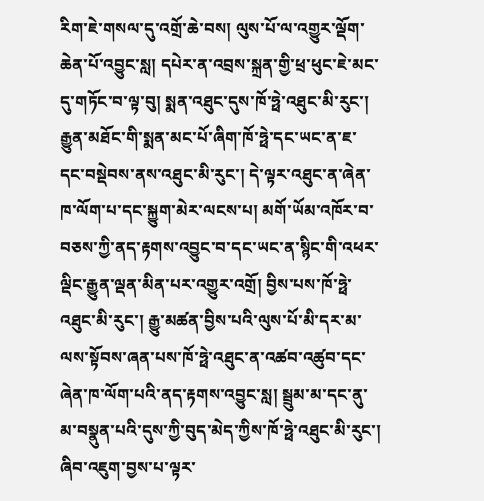རིག་ཇེ་གསལ་དུ་འགྲོ་ཆེ་བས། ལུས་པོ་ལ་འགྱུར་ལྡོག་ཆེན་པོ་འབྱུང་སླ། དཔེར་ན་འབྲས་སྐྲན་གྱི་ཕྲ་ཕུང་ཇེ་མང་དུ་གཏོང་བ་ལྟ་བུ། སྨན་འཐུང་དུས་ཁོ་ཧྥེ་འཐུང་མི་རུང་། རྒྱུན་མཐོང་གི་སྨན་མང་པོ་ཞིག་ཁོ་ཧྥེ་དང་ཡང་ན་ཇ་དང་བསྡེབས་ནས་འཐུང་མི་རུང་། དེ་ལྟར་འཐུང་ན་ཞེན་ཁ་ལོག་པ་དང་སྐྱུག་མེར་ལངས་པ། མགོ་ཡོམ་འཁོར་བ་བཅས་ཀྱི་ནད་རྟགས་འབྱུང་བ་དང་ཡང་ན་སྙིང་གི་འཕར་ལྡིང་རྒྱུན་ལྡན་མིན་པར་འགྱུར་འགྲོ། བྱིས་པས་ཁོ་ཧྥེ་འཐུང་མི་རུང་། རྒྱུ་མཚན་བྱིས་པའི་ལུས་པོ་མི་དར་མ་ལས་སྟོབས་ཞན་པས་ཁོ་ཧྥེ་འཐུང་ན་འཚབ་འཚུབ་དང་ཞེན་ཁ་ལོག་པའི་ནད་རྟགས་འབྱུང་སླ། སྦྲུམ་མ་དང་ནུ་མ་བསྣུན་པའི་དུས་ཀྱི་བུད་མེད་ཀྱིས་ཁོ་ཧྥེ་འཐུང་མི་རུང་། ཞིབ་འཇུག་བྱས་པ་ལྟར་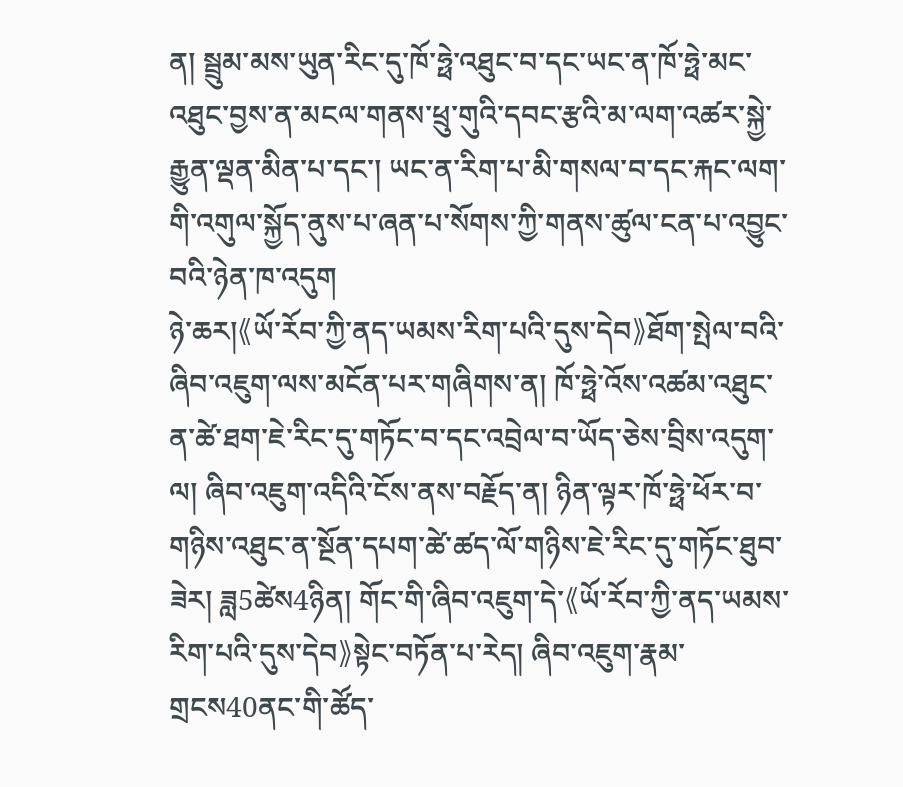ན། སྦྲུམ་མས་ཡུན་རིང་དུ་ཁོ་ཧྥེ་འཐུང་བ་དང་ཡང་ན་ཁོ་ཧྥེ་མང་འཐུང་བྱས་ན་མངལ་གནས་ཕྲུ་གུའི་དབང་རྩའི་མ་ལག་འཚར་སྐྱེ་རྒྱུན་ལྡན་མིན་པ་དང་། ཡང་ན་རིག་པ་མི་གསལ་བ་དང་རྐང་ལག་གི་འགུལ་སྐྱོད་ནུས་པ་ཞན་པ་སོགས་ཀྱི་གནས་ཚུལ་ངན་པ་འབྱུང་བའི་ཉེན་ཁ་འདུག
ཉེ་ཆར།《ཡོ་རོབ་ཀྱི་ནད་ཡམས་རིག་པའི་དུས་དེབ》ཐོག་སྤེལ་བའི་ཞིབ་འཇུག་ལས་མངོན་པར་གཞིགས་ན། ཁོ་ཧྥེ་འོས་འཚམ་འཐུང་ན་ཚེ་ཐག་ཇེ་རིང་དུ་གཏོང་བ་དང་འབྲེལ་བ་ཡོད་ཅེས་བྲིས་འདུག་ལ། ཞིབ་འཇུག་འདིའི་ངོས་ནས་བརྗོད་ན། ཉིན་ལྟར་ཁོ་ཧྥེ་ཕོར་བ་གཉིས་འཐུང་ན་སྔོན་དཔག་ཚེ་ཚད་ལོ་གཉིས་ཇེ་རིང་དུ་གཏོང་ཐུབ་ཟེར། ཟླ5ཚེས4ཉིན། གོང་གི་ཞིབ་འཇུག་དེ་《ཡོ་རོབ་ཀྱི་ནད་ཡམས་རིག་པའི་དུས་དེབ》སྟེང་བཏོན་པ་རེད། ཞིབ་འཇུག་རྣམ་གྲངས40ནང་གི་ཚོད་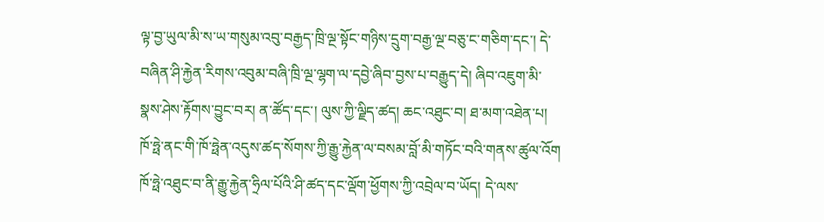ལྟ་བྱ་ཡུལ་མི་ས་ཡ་གསུམ་འབུ་བརྒྱད་ཁྲི་ལྔ་སྟོང་གཉིས་དྲུག་བརྒྱ་ལྔ་བཅུ་ང་གཅིག་དང་། དེ་བཞིན་ཤི་རྐྱེན་རིགས་འབུམ་བཞི་ཁྲི་ལྔ་ལྷག་ལ་དབྱེ་ཞིབ་བྱས་པ་བརྒྱུད་དེ། ཞིབ་འཇུག་མི་སྣས་ཤེས་རྟོགས་བྱུང་བར། ན་ཚོད་དང་། ལུས་ཀྱི་ལྗིད་ཚད། ཆང་འཐུང་བ། ཐ་མག་འཐེན་པ། ཁོ་ཧྥེ་ནང་གི་ཁོ་ཧྥེན་འདུས་ཚད་སོགས་ཀྱི་རྒྱུ་རྐྱེན་ལ་བསམ་བློ་མི་གཏོང་བའི་གནས་ཚུལ་འོག ཁོ་ཧྥེ་འཐུང་བ་ནི་རྒྱུ་རྐྱེན་ཧྲིལ་པོའི་ཤི་ཚད་དང་ལྡོག་ཕྱོགས་ཀྱི་འབྲེལ་བ་ཡོད། དེ་ལས་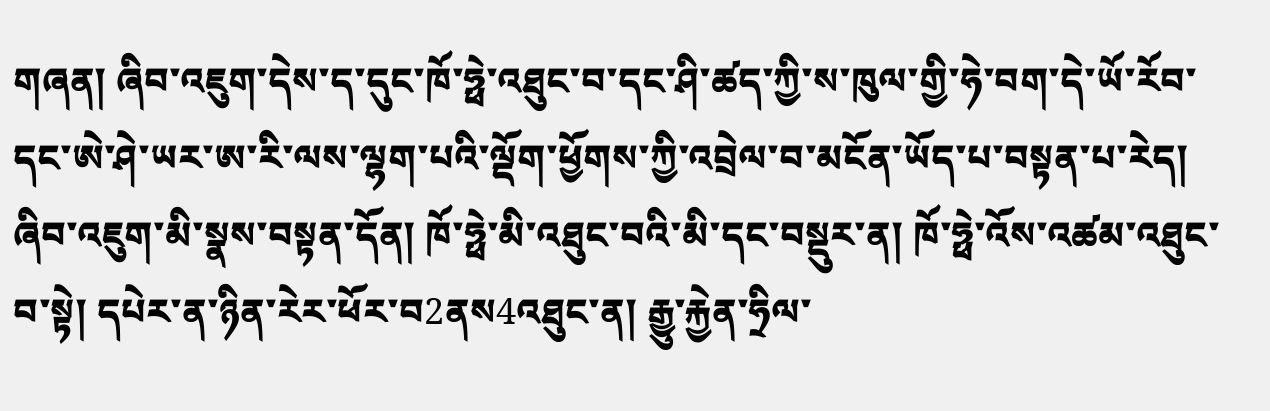གཞན། ཞིབ་འཇུག་དེས་ད་དུང་ཁོ་ཧྥེ་འཐུང་བ་དང་ཤི་ཚད་ཀྱི་ས་ཁུལ་གྱི་ཧེ་བག་དེ་ཡོ་རོབ་དང་ཨེ་ཤེ་ཡར་ཨ་རི་ལས་ལྷག་པའི་ལྡོག་ཕྱོགས་ཀྱི་འབྲེལ་བ་མངོན་ཡོད་པ་བསྟན་པ་རེད། ཞིབ་འཇུག་མི་སྣས་བསྟན་དོན། ཁོ་ཧྥེ་མི་འཐུང་བའི་མི་དང་བསྡུར་ན། ཁོ་ཧྥེ་འོས་འཚམ་འཐུང་བ་སྟེ། དཔེར་ན་ཉིན་རེར་ཕོར་བ2ནས4འཐུང་ན། རྒྱུ་རྐྱེན་ཧྲིལ་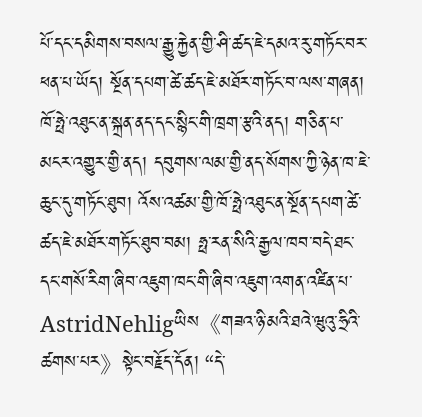པོ་དང་དམིགས་བསལ་རྒྱུ་རྐྱེན་གྱི་ཤི་ཚད་ཇེ་དམའ་རུ་གཏོང་བར་ཕན་པ་ཡོད། སྔོན་དཔག་ཚེ་ཚད་ཇེ་མཐོར་གཏོང་བ་ལས་གཞན། ཁོ་ཧྥེ་འཐུང་ན་སྐྲན་ནད་དང་སྙིང་གི་ཁྲག་རྩའི་ནད། གཅིན་པ་མངར་འགྱུར་གྱི་ནད། དབུགས་ལམ་གྱི་ནད་སོགས་ཀྱི་ཉེན་ཁ་ཇེ་ཆུང་དུ་གཏོང་ཐུབ། འོས་འཚམ་གྱི་ཁོ་ཧྥེ་འཐུང་ན་སྔོན་དཔག་ཚེ་ཚད་ཇེ་མཐོར་གཏོང་ཐུབ་བམ། ཧྥ་རན་སིའི་རྒྱལ་ཁབ་བདེ་ཐང་དང་གསོ་རིག་ཞིབ་འཇུག་ཁང་གི་ཞིབ་འཇུག་འགན་འཛིན་པ་AstridNehligཡིས《གཟའ་ཉི་མའི་ཐའེ་ཝུའུ་ཧྲིའི་ཚགས་པར》སྟེང་བརྗོད་དོན། “དེ་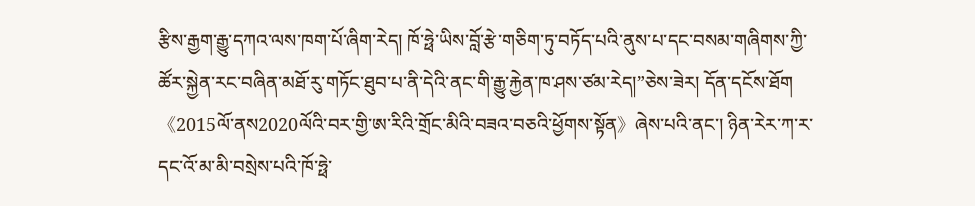རྩིས་རྒྱག་རྒྱུ་དཀའ་ལས་ཁག་པོ་ཞིག་རེད། ཁོ་ཧྥེ་ཡིས་བློ་རྩེ་གཅིག་ཏུ་བཏོད་པའི་ནུས་པ་དང་བསམ་གཞིགས་ཀྱི་ཚོར་སྐྱེན་རང་བཞིན་མཐོ་རུ་གཏོང་ཐུབ་པ་ནི་དེའི་ནང་གི་རྒྱུ་རྐྱེན་ཁ་ཤས་ཙམ་རེད།”ཅེས་ཟེར། དོན་དངོས་ཐོག《2015ལོ་ནས2020ལོའི་བར་གྱི་ཨ་རིའི་གྲོང་མིའི་བཟའ་བཅའི་ཕྱོགས་སྟོན》ཞེས་པའི་ནང་། ཉིན་རེར་ཀ་ར་དང་འོ་མ་མི་བསྲེས་པའི་ཁོ་ཧྥེ་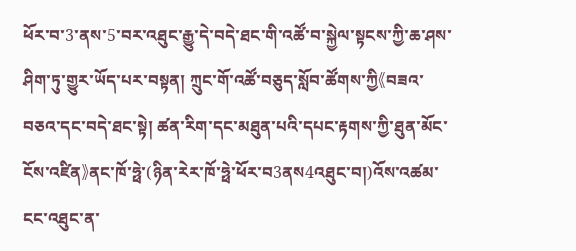ཕོར་བ་3་ནས་5་བར་འཐུང་རྒྱུ་དེ་བདེ་ཐང་གི་འཚོ་བ་སྐྱེལ་སྟངས་ཀྱི་ཆ་ཤས་ཤིག་ཏུ་གྱུར་ཡོད་པར་བསྟན། ཀྲུང་གོ་འཚོ་བཅུད་སློབ་ཚོགས་ཀྱི《བཟའ་བཅའ་དང་བདེ་ཐང་སྟེ། ཚན་རིག་དང་མཐུན་པའི་དཔང་རྟགས་ཀྱི་ཐུན་མོང་ངོས་འཛིན》ནང་ཁོ་ཧྥེ་(ཉིན་རེར་ཁོ་ཧྥེ་ཕོར་བ3ནས4འཐུང་བ།)འོས་འཚམ་ངང་འཐུང་ན་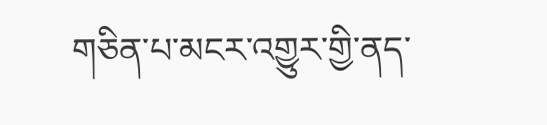གཅིན་པ་མངར་འགྱུར་གྱི་ནད་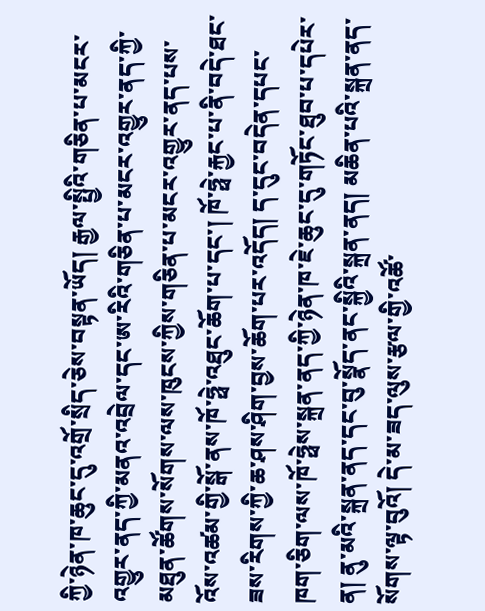ཀྱི་ཉེན་ཁ་ཆུང་དུ་འགྲོ་སྲིད་ཅེས་བསྟན་ཡོད། རྒྱལ་སྤྱིའི་གཅིན་པ་མངར་འགྱུར་ནད་ཀྱི་མནའ་འབྲེལ་དང་ཨ་རིའི་གཅིན་པ་མངར་འགྱུར་ནད་ཀྱི་མཐུན་ཚོགས་སོགས་ལས་ཁུངས་ཀྱིས་གཅིན་པ་མངར་འགྱུར་ནད་པས་འོས་འཚམ་གྱི་སྒོ་ནས་ཁོ་ཧྥེ་འཐུང་ཆོག་པ་དང་། ཁོ་ཧྥེ་རྐྱང་པ་ནི་བདེ་ཐང་ཟས་རིགས་ཀྱི་ཆ་ཤས་ཤིག་བྱས་ཆོག་པར་འདོད། ད་དུང་བདེན་དཔང་ཁག་ཅིག་ལས་ཁོ་ཧྥེས་སྐྲན་ནད་ཀྱི་ཉེན་ཁ་ཇེ་ཆུང་དུ་གཏོང་ཐུབ་པ་དཔེར་ན། ནུ་མའི་སྐྲན་ནད་དང་བུ་སྣོད་ནང་སྐྱིའི་སྐྲན་ནད། མཆིན་པའི་སྐྲན་ནད་སོགས་ལྟ་བུའོ། དེ་མ་ཟད་ལུས་རྩལ་གྱི་འཚོ་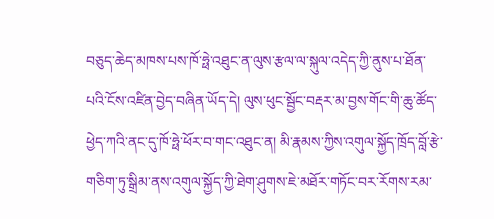བཅུད་ཆེད་མཁས་པས་ཁོ་ཧྥེ་འཐུང་ན་ལུས་རྩལ་ལ་སྐུལ་འདེད་ཀྱི་ནུས་པ་ཐོན་པའི་ངོས་འཛིན་བྱེད་བཞིན་ཡོད་དེ། ལུས་ཕུང་སྦྱོང་བརྡར་མ་བྱས་གོང་གི་ཆུ་ཚོད་ཕྱེད་ཀའི་ནང་དུ་ཁོ་ཧྥེ་ཕོར་བ་གང་འཐུང་ན། མི་རྣམས་ཀྱིས་འགུལ་སྐྱོད་ཁྲོད་བློ་རྩེ་གཅིག་ཏུ་སྒྲིམ་ནས་འགུལ་སྐྱོད་ཀྱི་ཐེག་ཤུགས་ཇེ་མཐོར་གཏོང་བར་རོགས་རམ་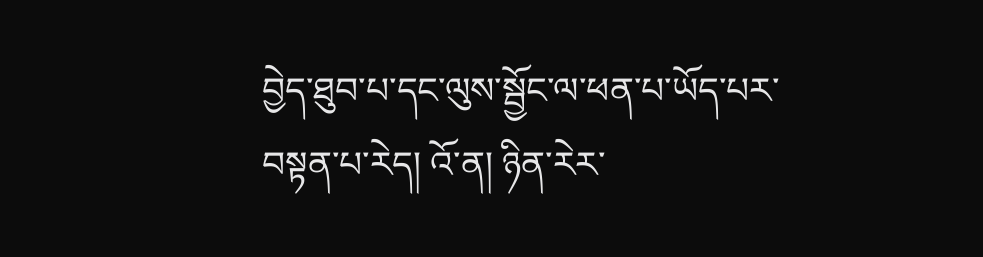བྱེད་ཐུབ་པ་དང་ལུས་སྦྱོང་ལ་ཕན་པ་ཡོད་པར་བསྟན་པ་རེད། འོ་ན། ཉིན་རེར་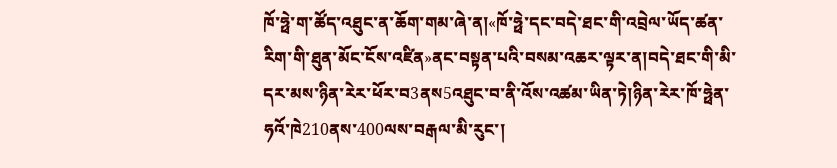ཁོ་ཧྥེ་ག་ཚོད་འཐུང་ན་ཆོག་གམ་ཞེ་ན།«ཁོ་ཧྥེ་དང་བདེ་ཐང་གི་འབྲེལ་ཡོད་ཚན་རིག་གི་ཐུན་མོང་ངོས་འཛིན»ནང་བསྟན་པའི་བསམ་འཆར་ལྟར་ན།བདེ་ཐང་གི་མི་དར་མས་ཉིན་རེར་ཕོར་བ3ནས5འཐུང་བ་ནི་འོས་འཚམ་ཡིན་ཏེ།ཉིན་རེར་ཁོ་ཧྥེན་ཧའོ་ཁེ210ནས་400ལས་བརྒལ་མི་རུང་།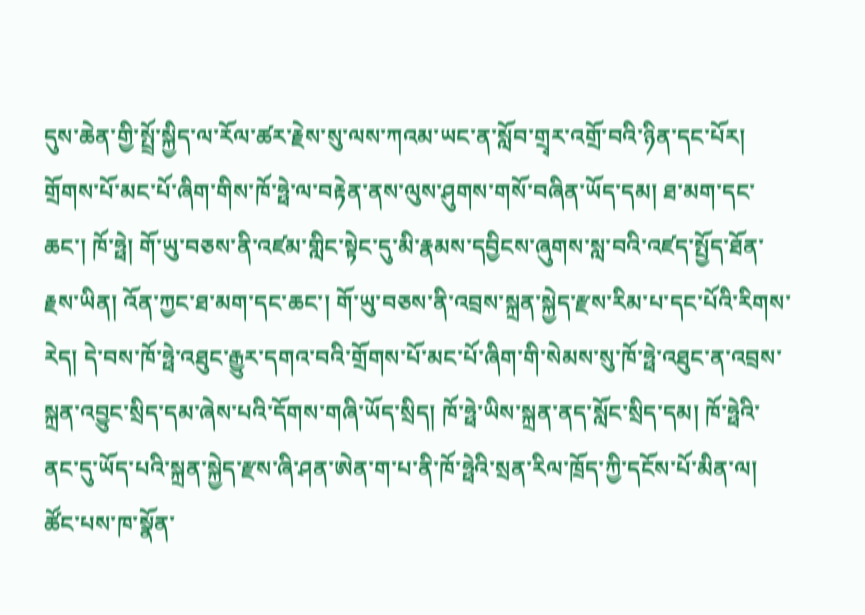དུས་ཆེན་གྱི་སྤྲོ་སྐྱིད་ལ་རོལ་ཚར་རྗེས་སུ་ལས་ཀའམ་ཡང་ན་སློབ་གྲྭར་འགྲོ་བའི་ཉིན་དང་པོར། གྲོགས་པོ་མང་པོ་ཞིག་གིས་ཁོ་ཧྥེ་ལ་བརྟེན་ནས་ལུས་ཤུགས་གསོ་བཞིན་ཡོད་དམ། ཐ་མག་དང་ཆང་། ཁོ་ཧྥེ། གོ་ཡུ་བཅས་ནི་འཛམ་གླིང་སྟེང་དུ་མི་རྣམས་དབྱིངས་ཞུགས་སླ་བའི་འཛད་སྤྱོད་ཐོན་རྗས་ཡིན། འོན་ཀྱང་ཐ་མག་དང་ཆང་། གོ་ཡུ་བཅས་ནི་འབྲས་སྐྲན་སྐྱེད་རྫས་རིམ་པ་དང་པོའི་རིགས་རེད། དེ་བས་ཁོ་ཧྥེ་འཐུང་རྒྱུར་དགའ་བའི་གྲོགས་པོ་མང་པོ་ཞིག་གི་སེམས་སུ་ཁོ་ཧྥེ་འཐུང་ན་འབྲས་སྐྲན་འབྱུང་སྲིད་དམ་ཞེས་པའི་དོགས་གཞི་ཡོད་སྲིད། ཁོ་ཧྥེ་ཡིས་སྐྲན་ནད་སློང་སྲིད་དམ། ཁོ་ཧྥེའི་ནང་དུ་ཡོད་པའི་སྐྲན་སྐྱེད་རྫས་ཞི་ཤན་ཨེན་ག་པ་ནི་ཁོ་ཧྥེའི་སྲན་རིལ་ཁྲོད་ཀྱི་དངོས་པོ་མིན་ལ། ཚོང་པས་ཁ་སྣོན་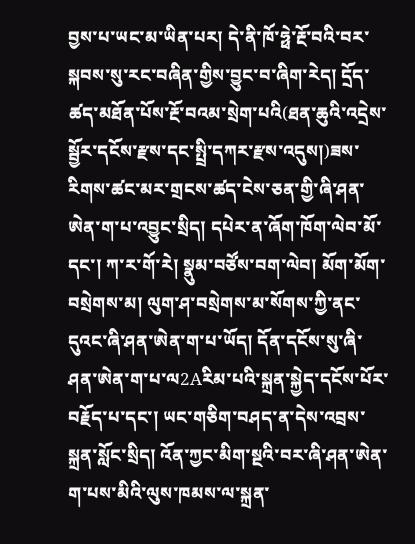བྱས་པ་ཡང་མ་ཡིན་པར། དེ་ནི་ཁོ་ཧྥེ་རྔོ་བའི་བར་སྐབས་སུ་རང་བཞིན་གྱིས་བྱུང་བ་ཞིག་རེད། དྲོད་ཚད་མཐོན་པོས་རྔོ་བའམ་སྲེག་པའི(ཐན་ཆུའི་འདྲེས་སྦྱོར་དངོས་རྫས་དང་སྤྲི་དཀར་རྫས་འདུས།)ཟས་རིགས་ཚང་མར་གྲངས་ཚད་ངེས་ཅན་གྱི་ཞི་ཤན་ཨེན་ག་པ་འབྱུང་སྲིད། དཔེར་ན་ཞོག་ཁོག་ལེབ་མོ་དང་། ཀ་ར་གོ་རེ། སྣུམ་བཙོས་བག་ལེབ། མོག་མོག་བསྲེགས་མ། ལུག་ཤ་བསྲེགས་མ་སོགས་ཀྱི་ནང་དུའང་ཞི་ཤན་ཨེན་ག་པ་ཡོད། དོན་དངོས་སུ་ཞི་ཤན་ཨེན་ག་པ་ལ2Aརིམ་པའི་སྐྲན་སྐྱེད་དངོས་པོར་བརྗོད་པ་དང་། ཡང་གཅིག་བཤད་ན་དེས་འབྲས་སྐྲན་སློང་སྲིད། འོན་ཀྱང་མིག་སྔའི་བར་ཞི་ཤན་ཨེན་ག་པས་མིའི་ལུས་ཁམས་ལ་སྐྲན་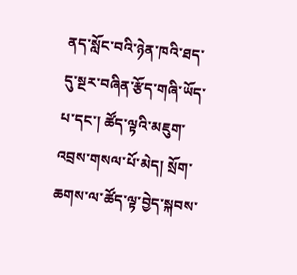ནད་སློང་བའི་ཉེན་ཁའི་ཐད་དུ་སྔར་བཞིན་རྩོད་གཞི་ཡོད་པ་དང་། ཚོད་ལྟའི་མཇུག་འབྲས་གསལ་པོ་མེད། སྲོག་ཆགས་ལ་ཚོད་ལྟ་བྱེད་སྐབས་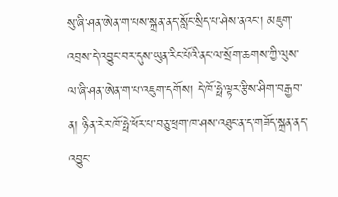སུ་ཞི་ཤན་ཨེན་ག་པས་སྐྲན་ནད་སློང་སྲིད་པ་ཤེས་ནའང་། མཇུག་འབྲས་དེ་འབྱུང་བར་དུས་ཡུན་རིང་པོའི་ནང་ལ་སྲོག་ཆགས་ཀྱི་ལུས་ལ་ཞི་ཤན་ཨེན་ག་པ་འཇུག་དགོས། དེ་ཁོ་ཧྥེ་ལྟར་རྩིས་ཤིག་བརྒྱབ་ན། ཉིན་རེར་ཁོ་ཧྥེ་ཕོར་པ་བཅུ་ཕྲག་ཁ་ཤས་འཐུང་ན་ད་གཟོད་སྐྲན་ནད་འབྱུང་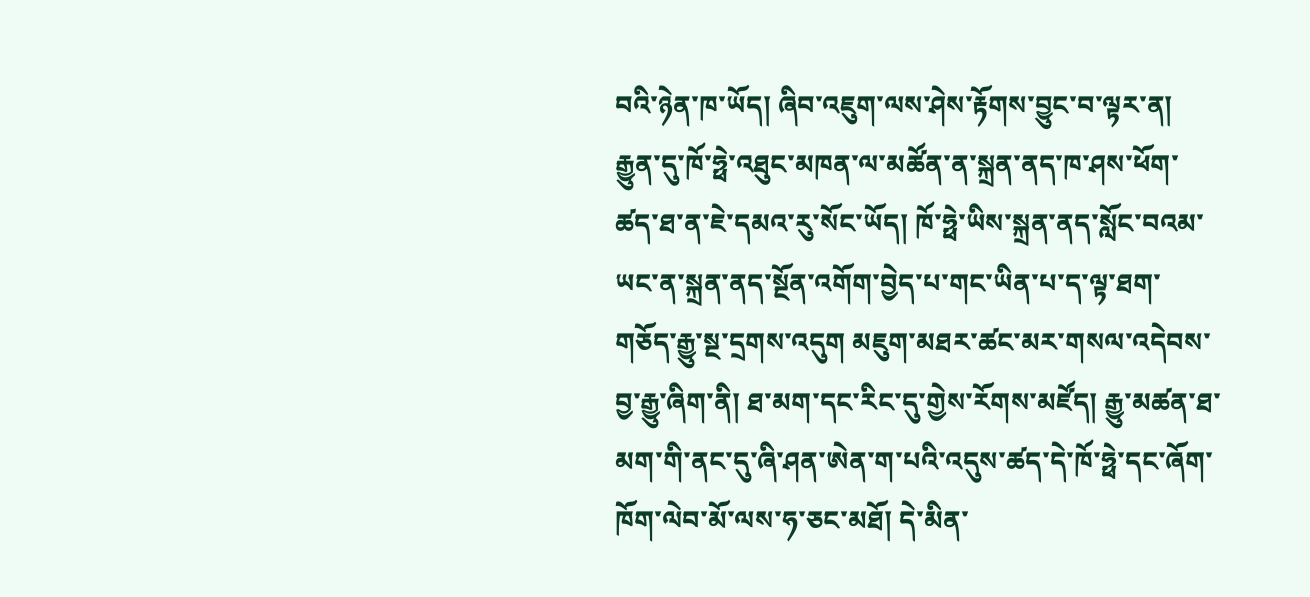བའི་ཉེན་ཁ་ཡོད། ཞིབ་འཇུག་ལས་ཤེས་རྟོགས་བྱུང་བ་ལྟར་ན། རྒྱུན་དུ་ཁོ་ཧྥེ་འཐུང་མཁན་ལ་མཚོན་ན་སྐྲན་ནད་ཁ་ཤས་ཕོག་ཚད་ཐ་ན་ཇེ་དམའ་རུ་སོང་ཡོད། ཁོ་ཧྥེ་ཡིས་སྐྲན་ནད་སློང་བའམ་ཡང་ན་སྐྲན་ནད་སྔོན་འགོག་བྱེད་པ་གང་ཡིན་པ་ད་ལྟ་ཐག་གཅོད་རྒྱུ་སྔ་དྲགས་འདུག མཇུག་མཐར་ཚང་མར་གསལ་འདེབས་བྱ་རྒྱུ་ཞིག་ནི། ཐ་མག་དང་རིང་དུ་གྱེས་རོགས་མཛོད། རྒྱུ་མཚན་ཐ་མག་གི་ནང་དུ་ཞི་ཤན་ཨེན་ག་པའི་འདུས་ཚད་དེ་ཁོ་ཧྥེ་དང་ཞོག་ཁོག་ལེབ་མོ་ལས་ཧ་ཅང་མཐོ། དེ་མིན་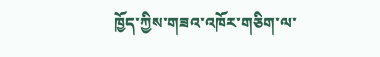ཁྱོད་ཀྱིས་གཟའ་འཁོར་གཅིག་ལ་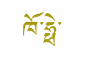ཁོ་ཧྥེ་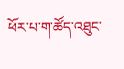ཕོར་པ་ག་ཚོད་འཐུང་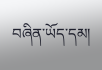བཞིན་ཡོད་དམ།